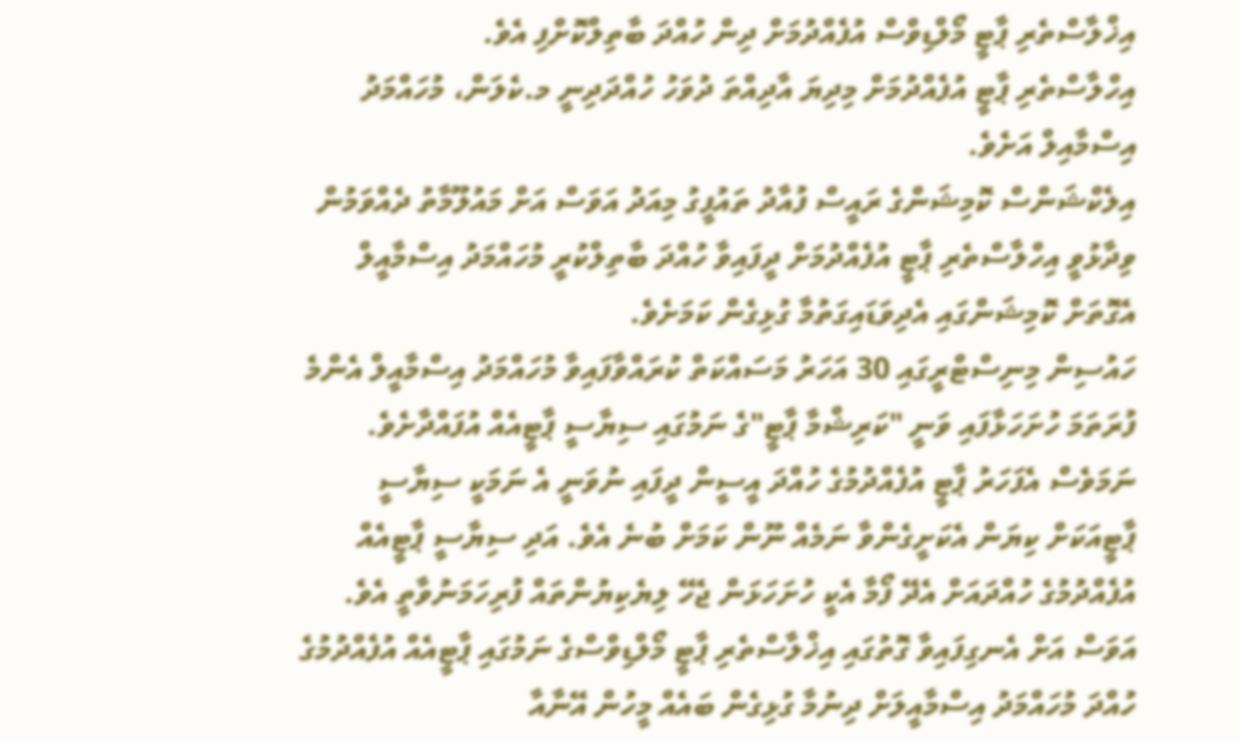އިޚްލާސްތެރި ޕާޓީ މޯލްޑިވްސް އުފެއްދުމަށް ދިން ހުއްދަ ބާތިލްކޮށްފި އެވެ.
އިހްލާސްތެރި ޕާޓީ އުފެއްދުމަށް މިދިޔަ އާދިއްތަ ދުވަހު ހުއްދަދިނީ މ.ކެލަން، މުހައްމަދު އިސްމާއިލް އަށެވެ.
އިލެކްޝަންސް ކޮމިޝަންގެ ރައީސް ފުއާދު ތައުފީގު މިއަދު އަވަސް އަށް މައުލޫމާތު ދެއްވަމުން ވިދާޅުވީ އިހްލާސްތެރި ޕާޓީ އުފެއްދުމަށް ދީފައިވާ ހުއްދަ ބާތިލްކުރީ މުހައްމަދު އިސްމާއީލް އެގޮތަށް ކޮމިޝަންގައި އެދިވަޑައިގަތުމާ ގުޅިގެން ކަމަށެވެ.
ހައުސިން މިނިސްޓްރީގައި 30 އަހަރު މަސައްކަތް ކުރައްވާފައިވާ މުހައްމަދު އިސްމާއީލް އެންމެ ފުރަތަމަ ހުށަހަޅާފައި ވަނީ "ކަރިޝްމާ ޕާޓީ"ގެ ނަމުގައި ސިޔާސީ ޕާޓީއެއް އުފައްދާށެވެ. ނަމަވެސް އެފަހަރު ޕާޓީ އުފެއްދުމުގެ ހުއްދަ އީސީން ދީފައި ނުވަނީ އެ ނަމަކީ ސިޔާސީ ޕާޓީއަކަށް ކިޔަން އެކަށީގެންވާ ނަމެއް ނޫން ކަމަށް ބުނެ އެވެ. އަދި ސިޔާސީ ޕާޓީއެއް އުފެއްދުމުގެ ހުއްދައަށް އެދޭ ފޯމާ އެކީ ހުށަހަޅަން ޖެހޭ ލިޔެކިޔުންތައް ފުރިހަމަނުވާތީ އެވެ.
އަވަސް އަށް އެނގިފައިވާ ގޮތުގައި އިޚްލާސްތެރި ޕާޓީ މޯލްޑިވްސްގެ ނަމުގައި ޕާޓީއެއް އުފެއްދުމުގެ ހުއްދަ މުހައްމަދު އިސްމާއީލަށް ދިނުމާ ގުޅިގެން ބައެއް މީހުން އޭނާއާ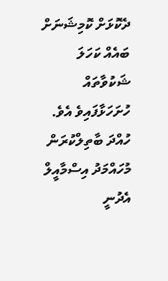ދެކޮޅަށް ކޮމިޝަނަށް ބައެއް ކަހަލަ ޝަކުވާތައް ހުށަހަޅާފައިވެ އެވެ. ހުއްދަ ބާތިލްކުރަން މުހައްމަދު އިސްމާއީލް އެދުނީ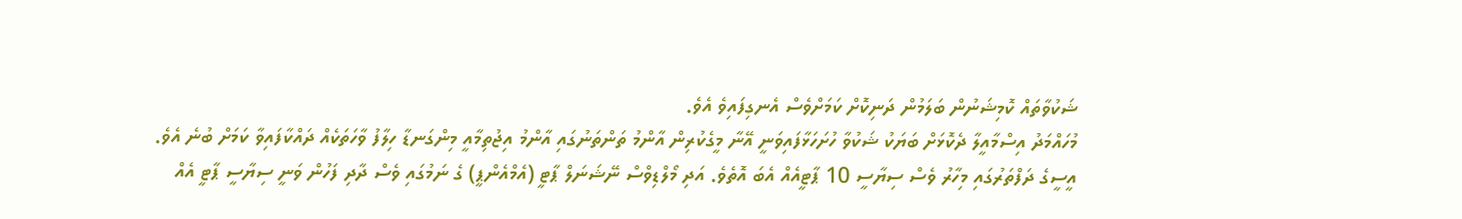ޝަކުވާތައް ކޮމިޝަނުން ބަލަމުން ދަނިކޮށް ކަމަށްވެސް އެނގިފައިވެ އެވެ.
މުހައްމަދު އިސްމާއީލާ ދެކޮޅަށް ބަޔަކު ޝަކުވާ ހުށަހަޅާފައިވަނީ އޭނާ މީގެކުރިން އާންމު ތަންތަނުގައި އާންމު އިޖުތިމާއީ މިންގަނޑާ ހިލާފު ވާހަތަކެއް ދައްކާފައިވާ ކަމަށް ބުނެ އެވެ.
އީސީގެ ދަފްތަރުގައި މިހާރު ވެސް ސިޔާސީ 10 ޕާޓީއެއް އެބަ އޮތެވެ. އަދި މޯލްޑިވްސް ނޭޝަނަލް ޕާޓީ (އެމްއެންޕީ) ގެ ނަމުގައި ވެސް ދާދި ފަހުން ވަނީ ސިޔާސީ ޕާޓީ އެއް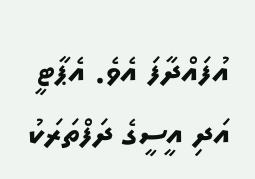އުފައްދާފަ އެވެ. އެޕާޓީ އަދި އީސީގެ ދަފްތަރަކު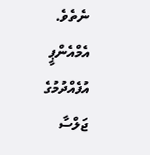ނެތެވެ. އެމްއެންޕީ އުފެއްދުމުގެ ޖަލްސާ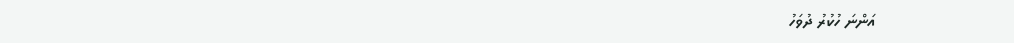އަންނަ ހުކުރު ދުވަހު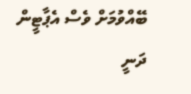ބޭއްވުމަށް ވެސް އެޕާޓީން ދަނީ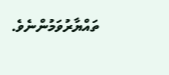ތައްޔާރުވަމުންނެވެ.